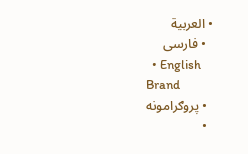• العربية
  • فارسی
  • English
Brand
  • پروګرامونه
  •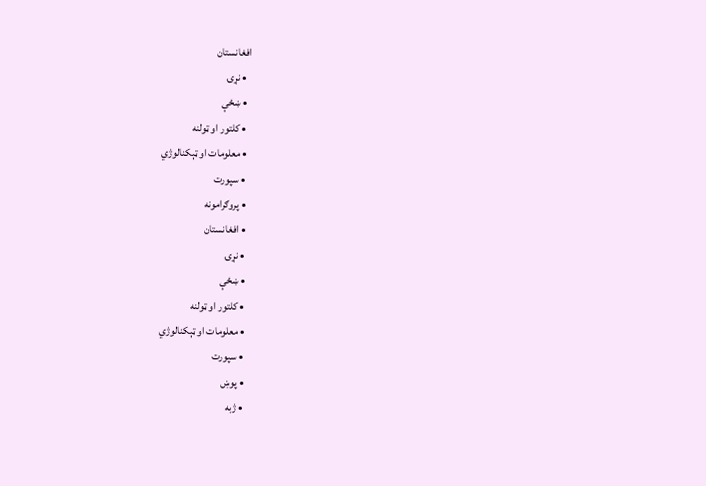افغانستان
  • نړۍ
  • ښځې
  • کلتور او ټولنه
  • معلومات او ټېکنالوژي
  • سپورت
  • پروګرامونه
  • افغانستان
  • نړۍ
  • ښځې
  • کلتور او ټولنه
  • معلومات او ټېکنالوژي
  • سپورت
  • پوښ
  • ژبه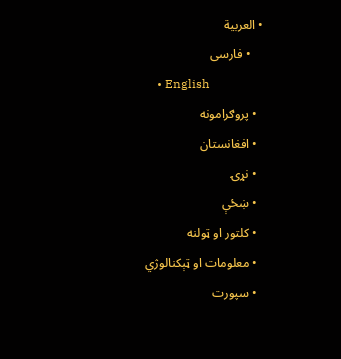• العربية
    • فارسی
    • English
  • پروګرامونه
  • افغانستان
  • نړۍ
  • ښځې
  • کلتور او ټولنه
  • معلومات او ټېکنالوژي
  • سپورت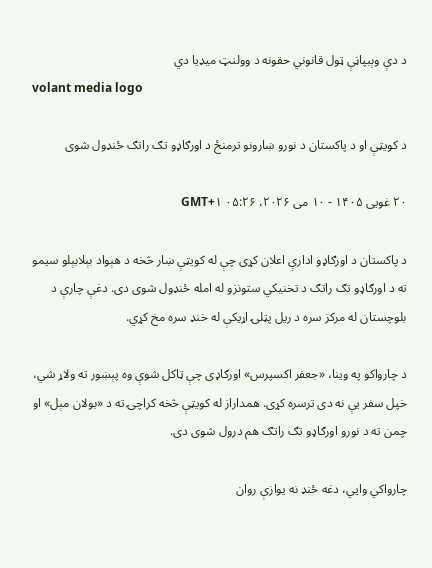د دې وېبپاڼې ټول قانوني حقونه د وولنټ میډیا دي
volant media logo

د کویټې او د پاکستان د نورو ښارونو ترمنځ د اورګاډو تګ راتګ ځنډول شوی

۲۰ غویی ۱۴۰۵ - ۱۰ می ۲۰۲۶، ۰۵:۲۶ GMT+۱

د پاکستان د اورګاډو ادارې اعلان کړی چې له کویټې ښار څخه د هېواد بېلابېلو سیمو ته د اورګاډو تګ راتګ د تخنیکي ستونزو له امله ځنډول شوی دی. دغې چارې د بلوچستان له مرکز سره د ریل پټلۍ اړیکې له خنډ سره مخ کړي.

د چارواکو په وینا، «جعفر اکسپرس» اورګاډی چې ټاکل شوې وه پېښور ته ولاړ شي، خپل سفر یې نه دی ترسره کړی. همداراز له کویټې څخه کراچۍ ته د «بولان مېل» او چمن ته د نورو اورګاډو تګ راتګ هم درول شوی دی.

چارواکي وایي، دغه ځنډ نه یوازې روان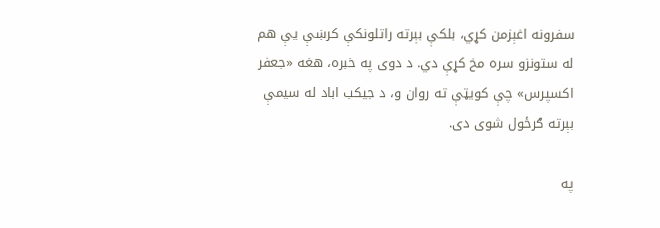سفرونه اغېزمن کړي، بلکې بېرته راتلونکې کرښې یې هم له ستونزو سره مخ کړې دي. د دوی په خبره، هغه «جعفر اکسپرس» چې کویټې ته روان و، د جیکب اباد له سیمې بېرته ګرځول شوی دی.

په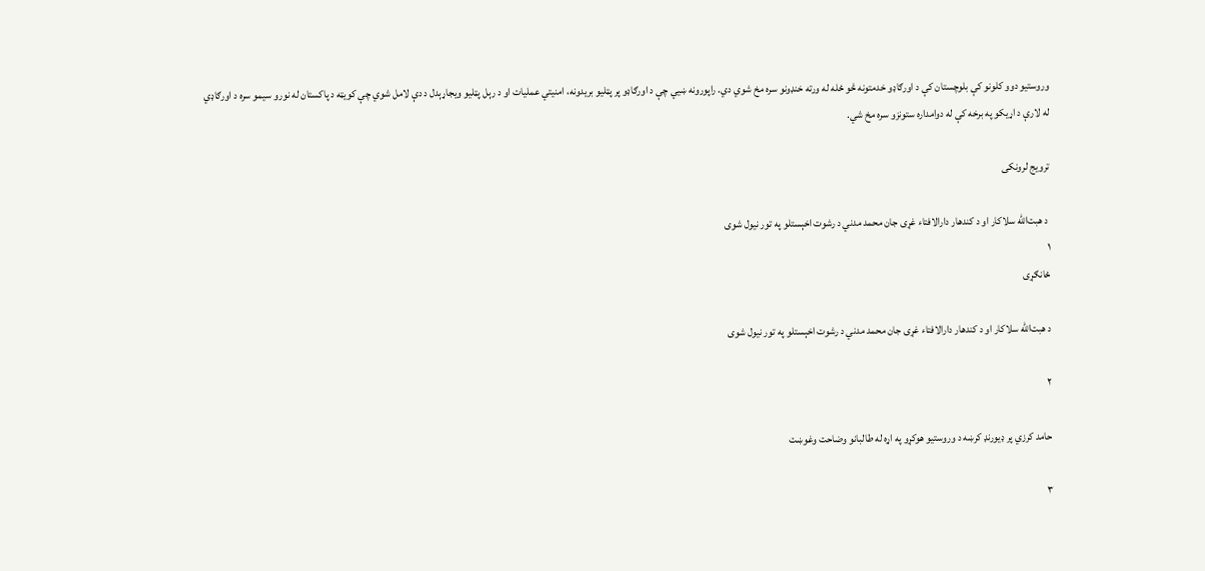وروستیو دوو کلونو کې بلوچستان کې د اورګاډو خدمتونه څو ځله له ورته خنډونو سره مخ شوي دي. راپورونه ښيي چې د اورګاډو پر پټلیو بریدونه، امنیتي عملیات او د رېل پټلیو ویجاړېدل د دې لامل شوي چې کویټه د پاکستان له نورو سیمو سره د اورګاډي له لارې د اړیکو په برخه کې له دوامداره ستونزو سره مخ شي.

ترویج لرونکی

 د هبت‌الله سلاکار او د کندهار دارالافتاء غړی جان محمد مدني د رشوت اخېستلو په تور نیول شوی
۱
ځانګړی

د هبت‌الله سلاکار او د کندهار دارالافتاء غړی جان محمد مدني د رشوت اخېستلو په تور نیول شوی

۲

حامد کرزي پر ډیورنډ کرښه د وروستیو هوکړو په اړه له طالبانو وضاحت وغوښت

۳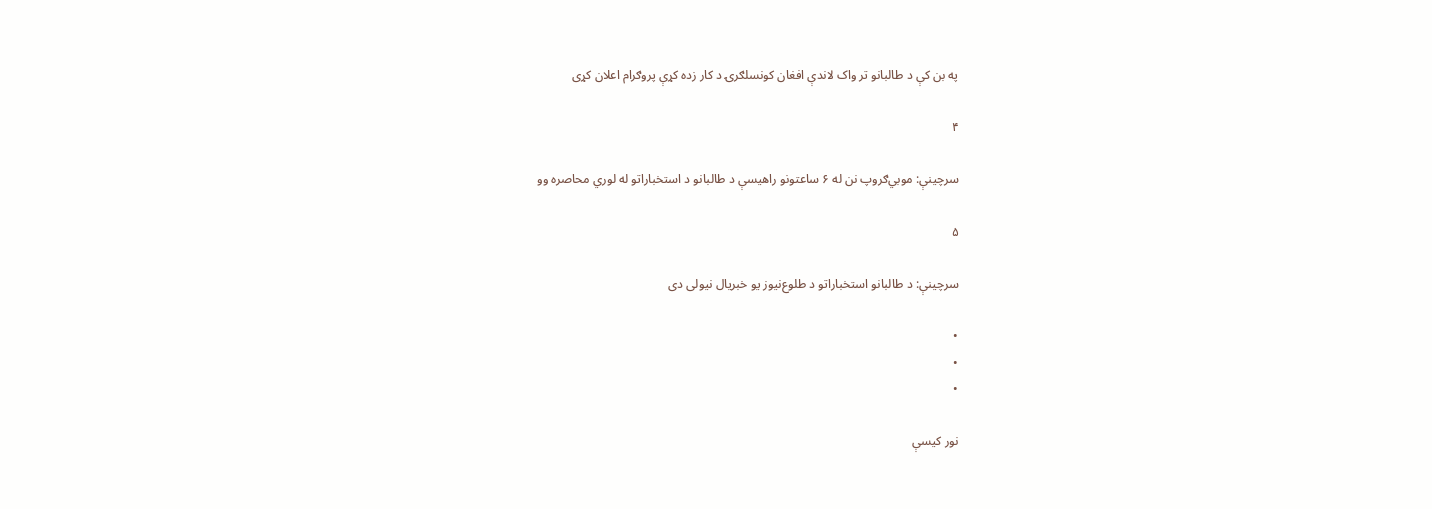په بن کې د طالبانو تر واک لاندې افغان کونسلګرۍ د کار زده کړې پروګرام اعلان کړی

۴

سرچینې: موبي‌ګروپ نن له ۶ ساعتونو راهیسې د طالبانو د استخباراتو له لوري محاصره وو

۵

سرچینې: د طالبانو استخباراتو د طلوع‌نیوز یو خبریال نیولی دی

•
•
•

نور کیسې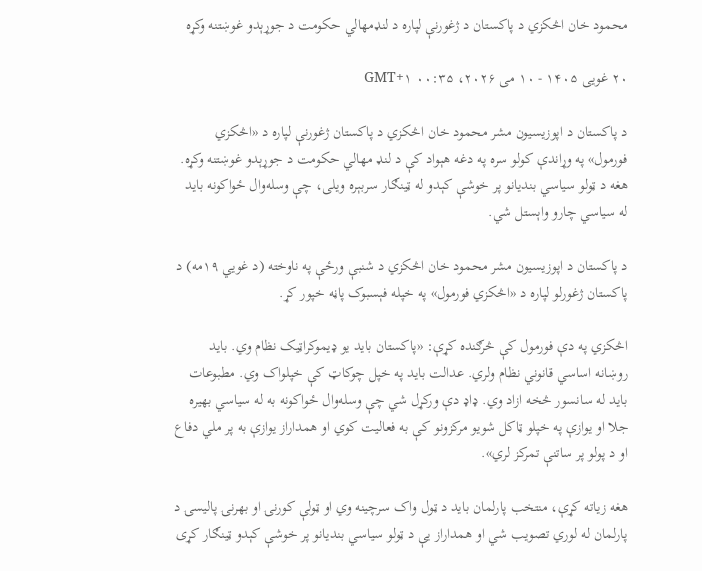محمود خان اڅکزي د پاکستان د ژغورنې لپاره د لنډمهالي حکومت د جوړېدو غوښتنه وکړه

۲۰ غویی ۱۴۰۵ - ۱۰ می ۲۰۲۶، ۰۰:۳۵ GMT+۱

د پاکستان د اپوزیسیون مشر محمود خان اڅکزي د پاکستان ژغورنې لپاره د «اڅکزي فورمول» په وړاندې کولو سره په دغه هېواد کې د لنډ مهالي حکومت د جوړېدو غوښتنه وکړه. هغه د ټولو سیاسي بندیانو پر خوشې کېدو له ټينګار سربېره ویلی، چې وسله‌وال ځواکونه باید له سیاسي چارو واېستل شي.

د پاکستان د اپوزیسیون مشر محمود خان اڅکزي د شنبې ورځې په ناوخته (د غويي ۱۹مه) د پاکستان ژغورلو لپاره د «اڅکزي فورمول» په خپله فېسبوک پاڼه خپور کړ.

اڅکزي په دې فورمول کې څرګنده کړې: «پاکستان باید یو ډيموکراټيک نظام وي. باید روښانه اساسي قانوني نظام ولري. عدالت باید په خپل چوکاټ کې خپلواک وي. مطبوعات باید له سانسور څخه ازاد وي. ډاډ دې ورکړل شي چې وسله‌وال ځواکونه به له سیاسي بهیره جلا او یوازې په خپلو ټاکل شویو مرکزونو کې به فعالیت کوي او همداراز یوازې به پر ملي دفاع او د پولو پر ساتنې تمرکز لري».

هغه زیاته کړې، منتخب پارلمان باید د ټول واک سرچینه وي او ټولې کورنۍ او بهرنۍ پالیسۍ د پارلمان له لوري تصویب شي او همداراز یې د ټولو سیاسي بندیانو پر خوشې کېدو ټينګار کړی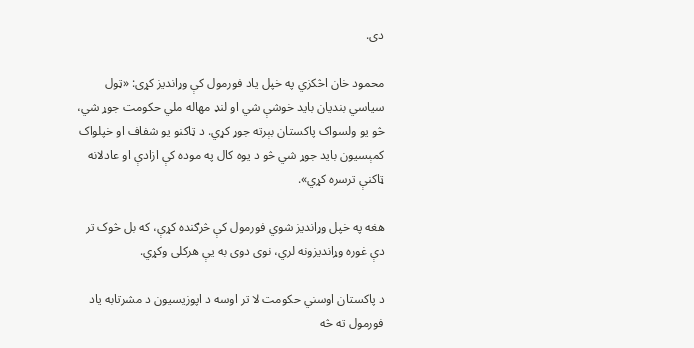دی.

محمود خان اڅکزي په خپل یاد فورمول کې وړانديز کړی: «ټول سیاسي بندیان باید خوشې شي او لنډ مهاله ملي حکومت جوړ شي، څو یو ولسواک پاکستان بېرته جوړ کړي. د ټاکنو یو شفاف او خپلواک کمېسیون باید جوړ شي څو د یوه کال په موده کې ازادې او عادلانه ټاکنې ترسره کړي».

هغه په خپل وړاندیز شوي فورمول کې څرګنده کړې، که بل څوک تر دې غوره وړاندیزونه لري، نوی دوی به یې هرکلی وکړي.

د پاکستان اوسني حکومت لا تر اوسه د اپوزیسیون د مشرتابه یاد فورمول ته څه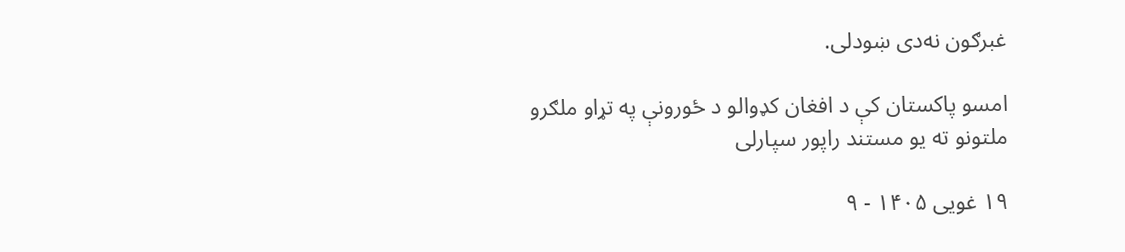غبرګون نه‌دی ښودلی.

امسو پاکستان کې د افغان کډوالو د ځورونې په تړاو ملګرو ملتونو ته یو مستند راپور سپارلی

۱۹ غویی ۱۴۰۵ - ۹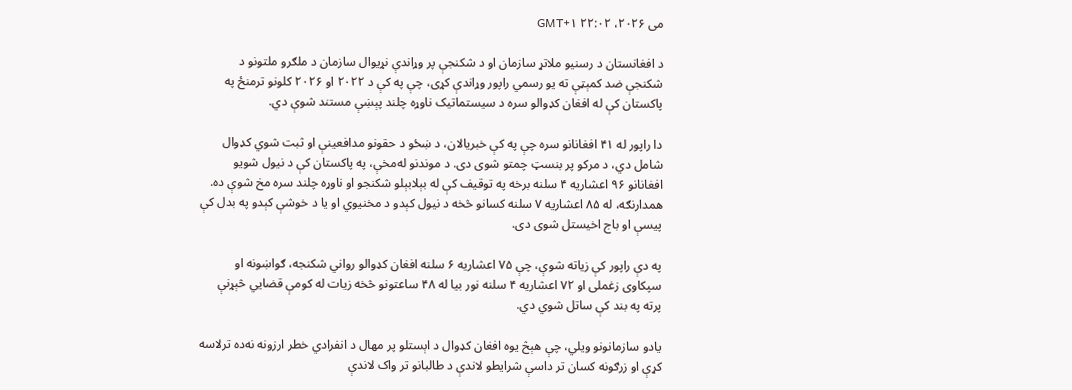می ۲۰۲۶، ۲۲:۰۲ GMT+۱

د افغانستان د رسنیو ملاتړ سازمان او د شکنجې پر وړاندې نړیوال سازمان د ملګرو ملتونو د شکنجې ضد کمېټې ته یو رسمي راپور وړاندې کړی، چې په کې د ۲۰۲۲ او ۲۰۲۶ کلونو ترمنځ په پاکستان کې له افغان کډوالو سره د سیستماتیک ناوړه چلند پېښې مستند شوې دي.

دا راپور له ۴۱ افغانانو سره چې په کې خبریالان، د ښځو د حقونو مدافعینې او ثبت شوي کډوال شامل دي، د مرکو پر بنسټ چمتو شوی دی. د موندنو له‌مخې، په پاکستان کې د نیول شویو افغانانو ۹۶ اعشاریه ۴ سلنه برخه په توقیف کې له بېلابېلو شکنجو او ناوړه چلند سره مخ شوې ده. همدارنګه، له ۸۵ اعشاریه ۷ سلنه کسانو څخه د نیول کېدو د مخنیوي او یا د خوشې کېدو په بدل کې پیسې او باج اخیستل شوی دی.

په دې راپور کې زیاته شوې، چې ۷۵ اعشاریه ۶ سلنه افغان کډوالو رواني شکنجه، ګواښونه او سپکاوی زغملی او ۷۲ اعشاریه ۴ سلنه نور بیا له ۴۸ ساعتونو څخه زیات له کومې قضایي څېړنې پرته په بند کې ساتل شوي دي.

یادو سازمانونو ویلي، چې هېڅ یوه افغان کډوال د اېستلو پر مهال د انفرادي خطر ارزونه نه‌ده ترلاسه کړې او زرګونه کسان تر داسې شرایطو لاندې د طالبانو تر واک لاندې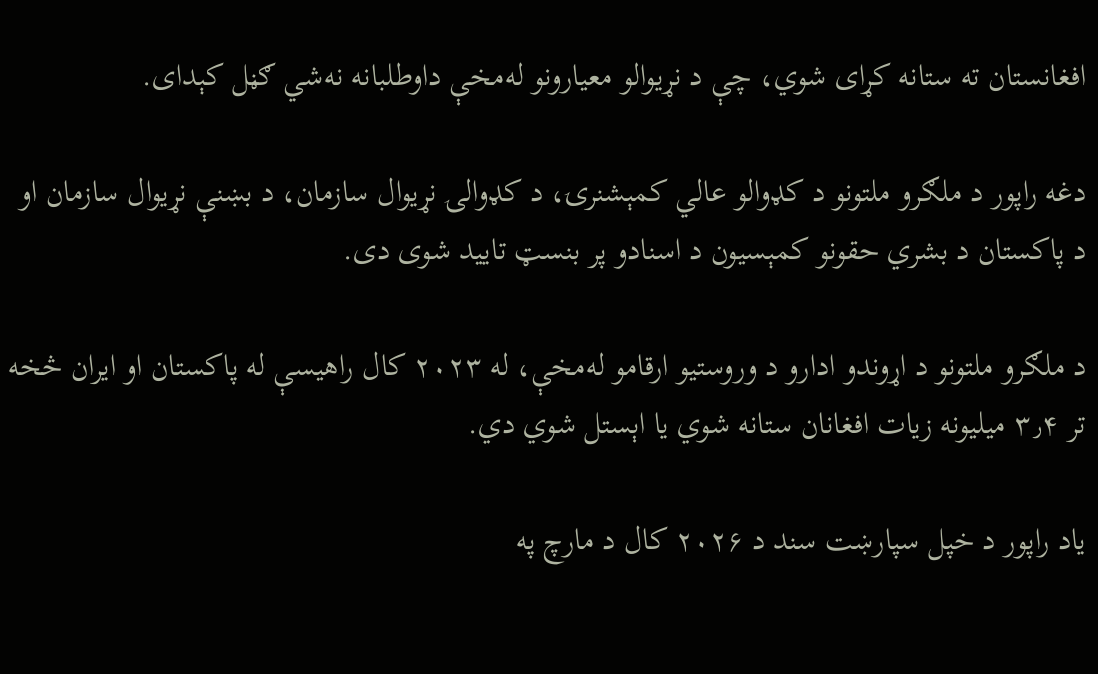افغانستان ته ستانه کړای شوي، چې د نړیوالو معیارونو له‌مخې داوطلبانه نه‌شي ګڼل کېدای.

دغه راپور د ملګرو ملتونو د کډوالو عالي کمېشنرۍ، د کډوالۍ نړیوال سازمان، د بښنې نړیوال سازمان او د پاکستان د بشري حقونو کمېسیون د اسنادو پر بنسټ تایید شوی دی.

د ملګرو ملتونو د اړوندو ادارو د وروستیو ارقامو له‌مخې، له ۲۰۲۳ کال راهیسې له پاکستان او ایران څخه تر ۳٫۴ میلیونه زیات افغانان ستانه شوي يا اېستل شوي دي.

یاد راپور د خپل سپارښت سند د ۲۰۲۶ کال د مارچ په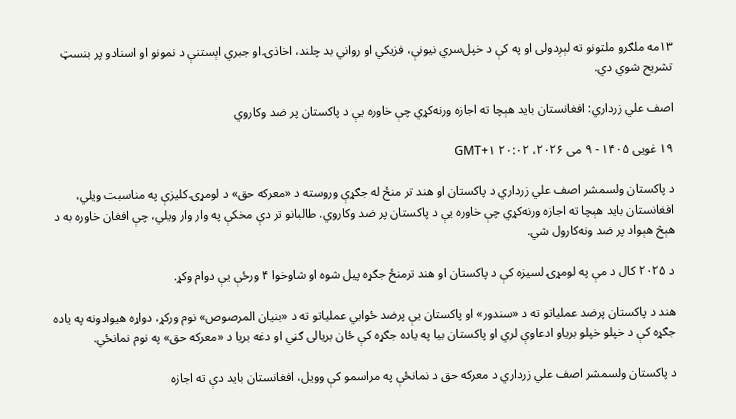۱۳مه ملګرو ملتونو ته لېږدولی او په کې د خپل‌سري نیونې، فزیکي او رواني بد چلند، اخاذۍ او جبري اېستنې د نمونو او اسنادو پر بنسټ تشریح شوي دي.

اصف علي زرداري: افغانستان باید هېچا ته اجازه ورنه‌کړي چې خاوره یې د پاکستان پر ضد وکاروي

۱۹ غویی ۱۴۰۵ - ۹ می ۲۰۲۶، ۲۰:۰۲ GMT+۱

د پاکستان ولسمشر اصف علي زرداري د پاکستان او هند تر منځ له جګړې وروسته د «معرکه حق» د لومړۍ کلیزې په مناسبت ویلي، افغانستان باید هېچا ته اجازه ورنه‌کړي چې خاوره یې د پاکستان پر ضد وکاروي. طالبانو تر دې مخکې په وار وار ویلي، چې افغان خاوره به د هېڅ هېواد پر ضد ونه‌کارول شي.

د ۲۰۲۵ کال د مې په لومړۍ لسيزه کې د پاکستان او هند ترمنځ جګړه پیل شوه او شاوخوا ۴ ورځې یې دوام وکړ.

هند د پاکستان پرضد عملياتو ته د «سندور» او پاکستان يې پرضد ځوابي عملياتو ته د «بنيان المرصوص» نوم ورکړ، دواړه هيوادونه په یاده جګړه کې د خپلو خپلو برياو ادعاوې لري او پاکستان بیا په یاده جګړه کې ځان بریالی ګڼي او دغه بریا د «معرکه حق» په نوم نمانځي.

د پاکستان ولسمشر اصف علي زرداري د معرکه حق د نمانځې په مراسمو کې وویل، افغانستان باید دې ته اجازه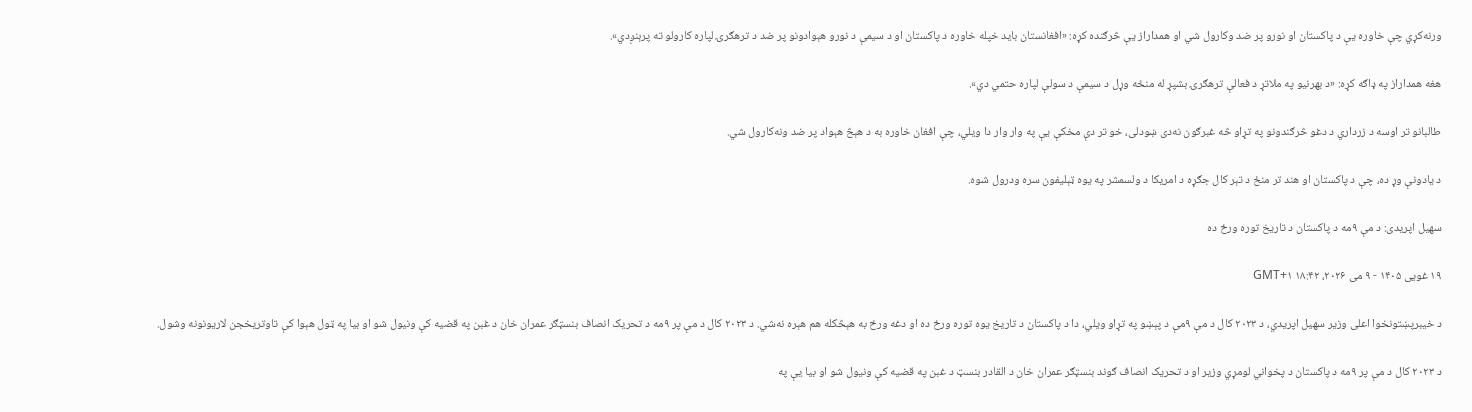ورنه‌کړي چې خاوره یې د پاکستان او نورو پر ضد وکارول شي او همداراز یې څرګنده کړه: «افغانستان باید خپله خاوره د پاکستان او د سیمې د نورو هېوادونو پر ضد د ترهګرۍ لپاره کارولو ته پرېنږدي».

هغه همداراز په ډاګه کړه: «د بهرنیو په ملاتړ د فعالې ترهګرۍ بشپړ له منځه وړل د سیمې د سولې لپاره حتمي دي».

طالبانو تر اوسه د زرداري د دغو څرګندونو په تړاو څه غبرګون نه‌دی ښودلی، خو تر دې مخکې یې په وار وار دا ویلي، چې افغان خاوره به د هېڅ هېواد پر ضد ونه‌کارول شي.

د یادونې وړ ده، چې د پاکستان او هند تر منځ د تېر کال جګړه د امریکا د ولسمشر په یوه ټېلیفون سره ودرول شوه.

سهیل اپريدی: د مې ۹مه د پاکستان د تاريخ توره ورځ ده

۱۹ غویی ۱۴۰۵ - ۹ می ۲۰۲۶، ۱۸:۴۲ GMT+۱

د خيبرپښتونخوا اعلی وزير سهيل اپريدي، د ۲۰۲۳ کال د مې ۹مې د پېښو په تړاو ويلي، دا د پاکستان د تاریخ یوه توره ورځ ده او دغه ورځ به هېڅکله هم هېره نه‌شي. د ۲۰۲۳ کال د مې پر ۹مه د تحریک انصاف بنسټګر عمران خان د غبن په قضیه کې ونیول شو او بیا په ټول هېوا کې تاوتریخجن لاریونونه وشول.

د ۲۰۲۳ کال د مې پر ۹مه د پاکستان د پخواني لومړي وزیر او د تحریک انصاف ګوند بنسټګر عمران خان د القادر بنسټ د غبن په قضيه کې ونیول شو او بيا یې په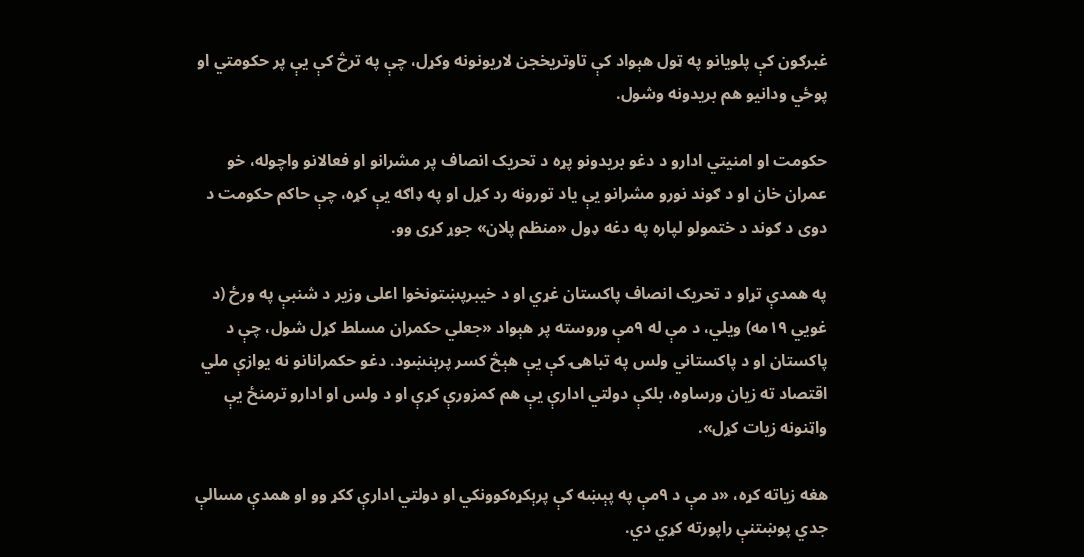غبرګون کې پلویانو په ټول هېواد کې تاوتریخجن لاريونونه وکړل، چې په ترڅ کې یې پر حکومتي او پوځي ودانیو هم بریدونه وشول.

حکومت او امنیتي ادارو د دغو بريدونو پړه د تحریک انصاف پر مشرانو او فعالانو واچوله، خو عمران خان او د ګوند نورو مشرانو یې یاد تورونه رد کړل او په ډاګه یې کړه، چې حاکم حکومت د دوی د ګوند د ختمولو لپاره په دغه ډول «منظم پلان» جوړ کړی وو.

په همدې تړاو د تحریک انصاف پاکستان غړي او د خیبرپښتونخوا اعلی وزیر د شنبې په ورځ (د غويي ۱۹مه) ویلي، د مې له ۹مې وروسته پر هېواد «جعلي حکمران مسلط کړل شول، چې د پاکستان او د پاکستاني ولس په تباهۍ کې یې هېڅ کسر پرېنښود. دغو حکمرانانو نه یوازې ملي اقتصاد ته زیان ورساوه، بلکې دولتي ادارې یې هم کمزورې کړې او د ولس او ادارو ترمنځ یې واټنونه زیات کړل».

هغه زياته کړه، «د مې د ۹مې په پېښه کې پرېکړه‌کوونکي او دولتي ادارې ککړ وو او همدې مسالې جدي پوښتنې راپورته کړي دي.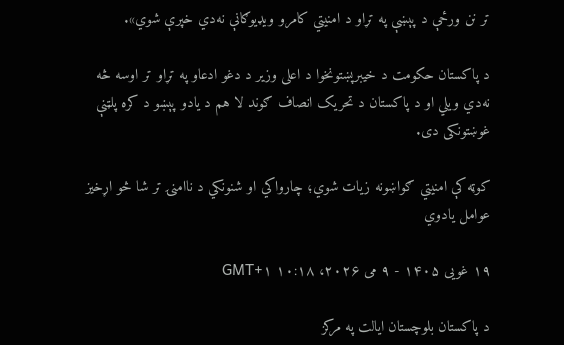تر نن ورځې د پېښې په تړاو د امنيتي کامرو ويډیوګانې نه‌دي خپرې شوي».

د پاکستان حکومت د خیبرپښتونخوا د اعلی وزیر د دغو ادعاو په تړاو تر اوسه څه نه‌دي ویلي او د پاکستان د تحریک انصاف ګوند لا هم د یادو پېښو د کره پلټنې غوښتونکی دی.

کوټه کې امنیتي ګواښونه زیات شوي؛ چارواکي او شنونکي د ناامنۍ تر شا څو اړخیز عوامل یادوي

۱۹ غویی ۱۴۰۵ - ۹ می ۲۰۲۶، ۱۰:۱۸ GMT+۱

د پاکستان بلوچستان ایالت په مرکز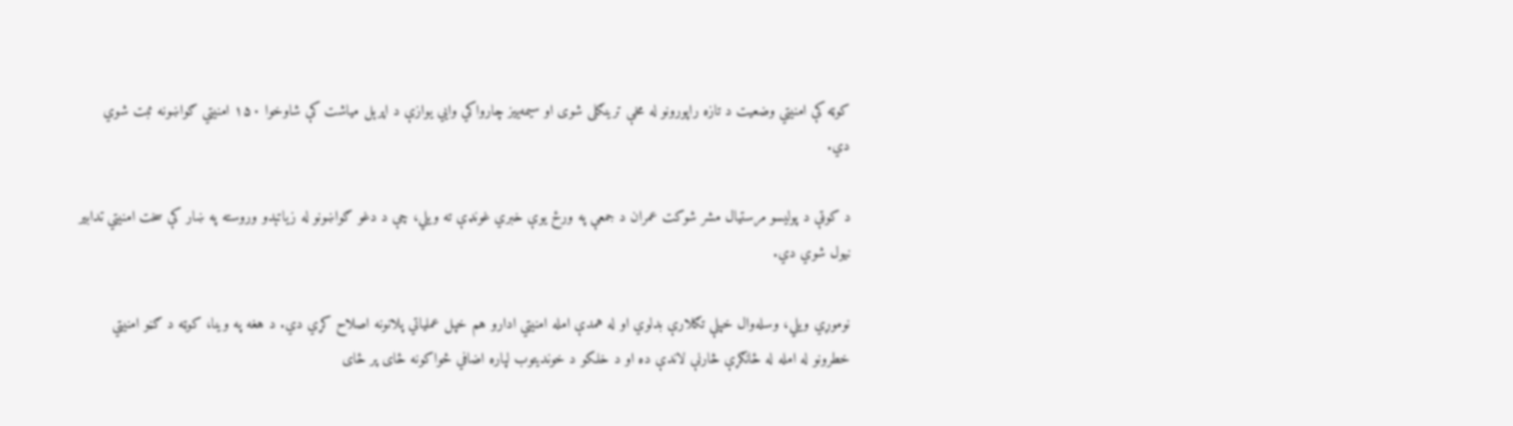کوټه کې امنیتي وضعیت د تازه راپورونو له مخې ترینګلی شوی او سیمه‌ییز چارواکي وایي یوازې د اپرېل میاشت کې شاوخوا ۱۵۰ امنیتي ګواښونه ثبت شوي دي.

د کوټې د پولیسو مرستیال مشر شوکت عمران د جمعې په ورځ یوې خبري غونډې ته ویلي، چې د دغو ګواښونو له زیاتېدو وروسته په ښار کې سخت امنیتي تدابیر نیول شوي دي.

نوموړي ویلي، وسله‌وال خپلې تګلارې بدلوي او له همدې امله امنیتي ادارو هم خپل عملیاتي پلانونه اصلاح کړي دي. د هغه په وینا، کوټه د ګڼو امنیتي خطرونو له امله له ځانګړې څارنې لاندې ده او د خلکو د خوندیتوب لپاره اضافي ځواکونه ځای پر ځای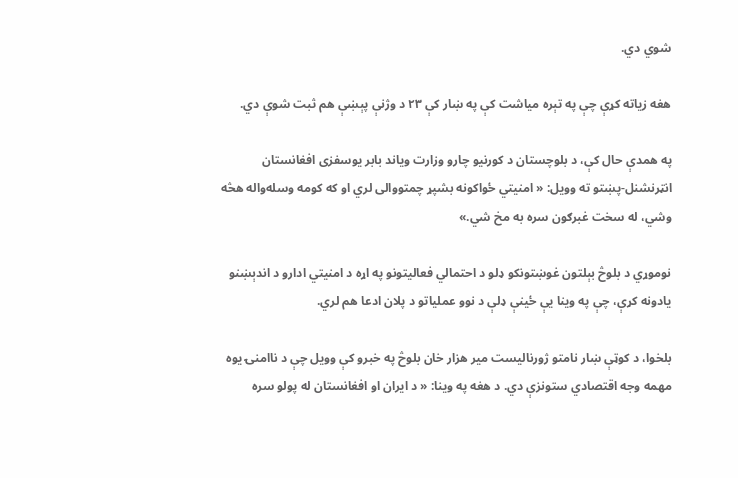شوي دي.

هغه زیاته کړې چې په تېره میاشت کې په ښار کې ۲۳ د وژنې پېښې هم ثبت شوې دي.

په همدې حال کې، د بلوچستان د کورنیو چارو وزارت ویاند بابر یوسفزی افغانستان انټرنشنل-پښتو ته وویل: « امنیتي ځواکونه بشپړ چمتووالی لري او که کومه وسله‌واله هڅه وشي، له سخت غبرګون سره به مخ شي.»

نوموړي د بلوڅ بېلتون غوښتونکو ډلو د احتمالي فعالیتونو په اړه د امنیتي ادارو د اندېښنو یادونه کړې، چې په وینا یې ځینې ډلې د نوو عملیاتو د پلان ادعا هم لري.

بلخوا، د کوټې ښار نامتو ژورنالیست میر هزار خان بلوڅ په خبرو کې وویل چې د ناامنۍ یوه مهمه وجه اقتصادي ستونزې دي. د هغه په وینا: « د ایران او افغانستان له پولو سره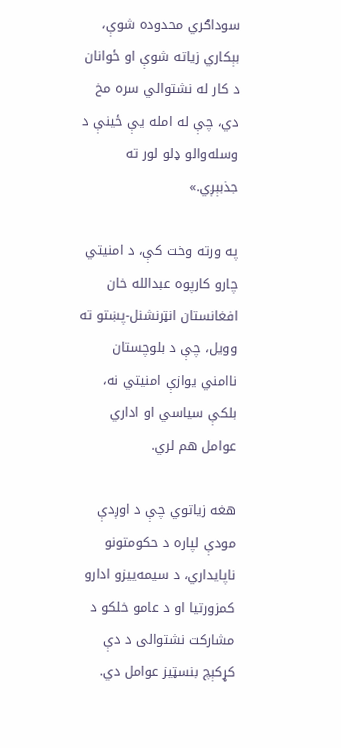سوداګري محدوده شوې، بېکاري زیاته شوې او ځوانان د کار له نشتوالي سره مخ دي، چې له امله یې ځینې د وسله‌والو ډلو لور ته جذبېږي.»

په ورته وخت کې، د امنیتي چارو کارپوه عبدالله خان افغانستان انټرنشنل-پښتو ته وویل، چې د بلوچستان ناامني یوازې امنیتي نه، بلکې سیاسي او اداري عوامل هم لري.

هغه زیاتوي چې د اوږدې مودې لپاره د حکومتونو ناپایداري، د سیمه‌ییزو ادارو کمزورتیا او د عامو خلکو د مشارکت نشتوالی د دې کړکېچ بنسټیز عوامل دي.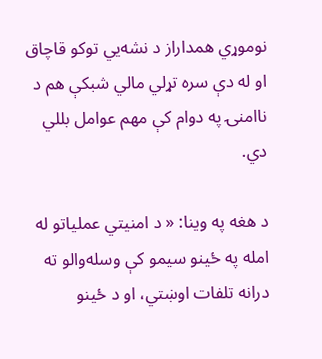نوموړي همداراز د نشه‌يي توکو قاچاق او له دې سره تړلي مالي شبکې هم د ناامنۍ په دوام کې مهم عوامل بللي دي.

د هغه په وینا: « د امنیتي عملیاتو له امله په ځینو سیمو کې وسله‌والو ته درانه تلفات اوښتي، او د ځینو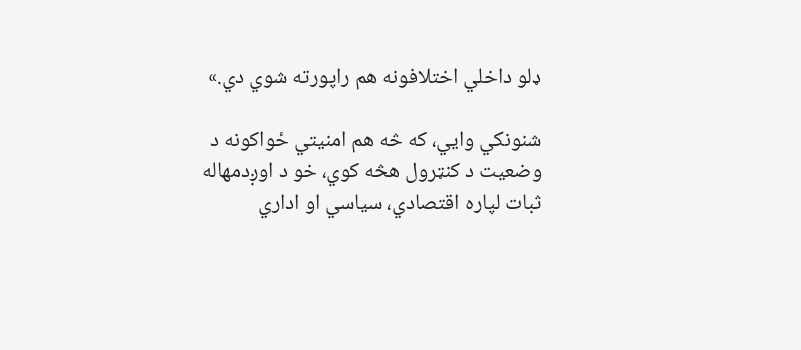ډلو داخلي اختلافونه هم راپورته شوي دي.»

شنونکي وایي، که څه هم امنیتي ځواکونه د وضعیت د کنټرول هڅه کوي، خو د اوږدمهاله ثبات لپاره اقتصادي، سیاسي او اداري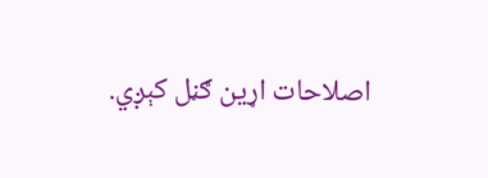اصلاحات اړین ګڼل کېږي.